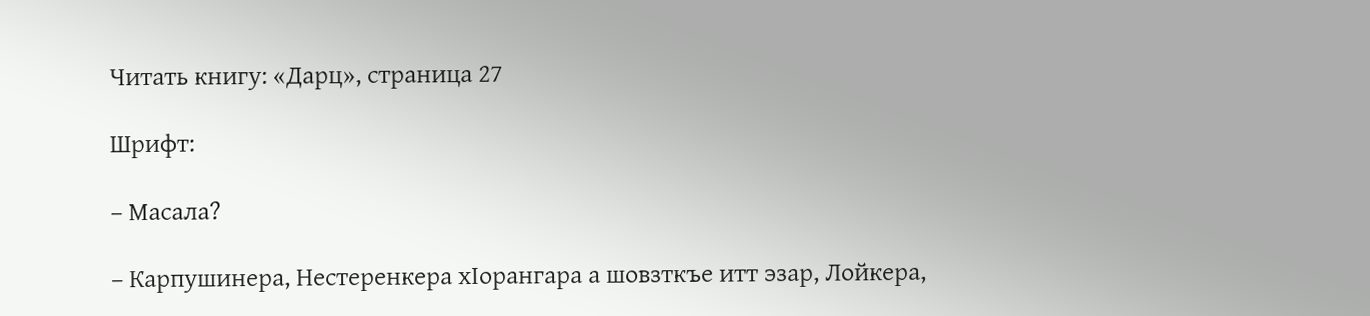Читать книгу: «Дарц», страница 27

Шрифт:

– Масала?

– Карпушинера, Нестеренкера хIорангара а шовзткъе итт эзар, Лойкера,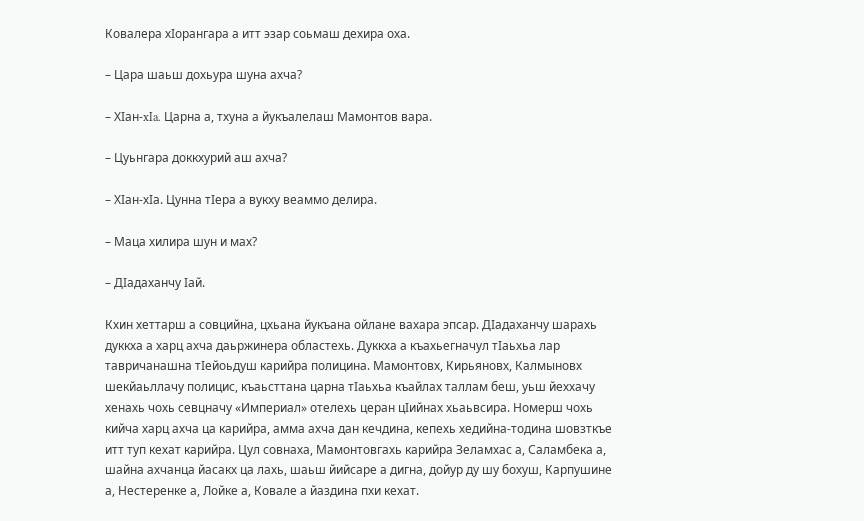Ковалера хIорангара а итт эзар соьмаш дехира оха.

– Цара шаьш дохьура шуна ахча?

– ХIан-xIa. Царна а, тхуна а йукъалелаш Мамонтов вара.

– Цуьнгара доккхурий аш ахча?

– ХIан-хIа. Цунна тIера а вукху веаммо делира.

– Маца хилира шун и мах?

– ДIадаханчу Iaй.

Кхин хеттарш а совцийна, цхьана йукъана ойлане вахара эпсар. ДIадаханчу шарахь дуккха а харц ахча даьржинера областехь. Дуккха а къахьегначул тIaьхьa лар тавричанашна тIейоьдуш карийра полицина. Мамонтовх, Кирьяновх, Калмыновх шекйаьллачу полицис, къаьсттана царна тIаьхьа къайлах таллам беш, уьш йеххачу хенахь чохь севцначу «Империал» отелехь церан цIийнах хьаьвсира. Номерш чохь кийча харц ахча ца карийра, амма ахча дан кечдина, кепехь хедийна-тодина шовзткъе итт туп кехат карийра. Цул совнаха, Мамонтовгахь карийра Зеламхас а, Саламбека а, шайна ахчанца йасакх ца лахь, шаьш йийсаре а дигна, дойур ду шу бохуш, Карпушине а, Нестеренке а, Лойке а, Ковале а йаздина пхи кехат.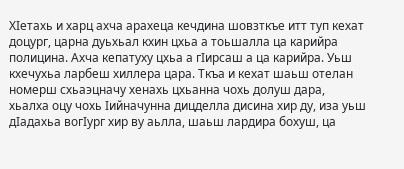ХIетахь и харц ахча арахеца кечдина шовзткъе итт туп кехат доцург, царна дуьхьал кхин цхьа а тоьшалла ца карийра полицина. Ахча кепатуху цхьа а гIирсаш а ца карийра. Уьш кхечухьа ларбеш хиллера цара. Ткъа и кехат шаьш отелан номерш схьаэцначу хенахь цхьанна чохь долуш дара, хьалха оцу чохь Iийначунна дицделла дисина хир ду, иза уьш дIадахьа вогIург хир ву аьлла, шаьш лардира бохуш, ца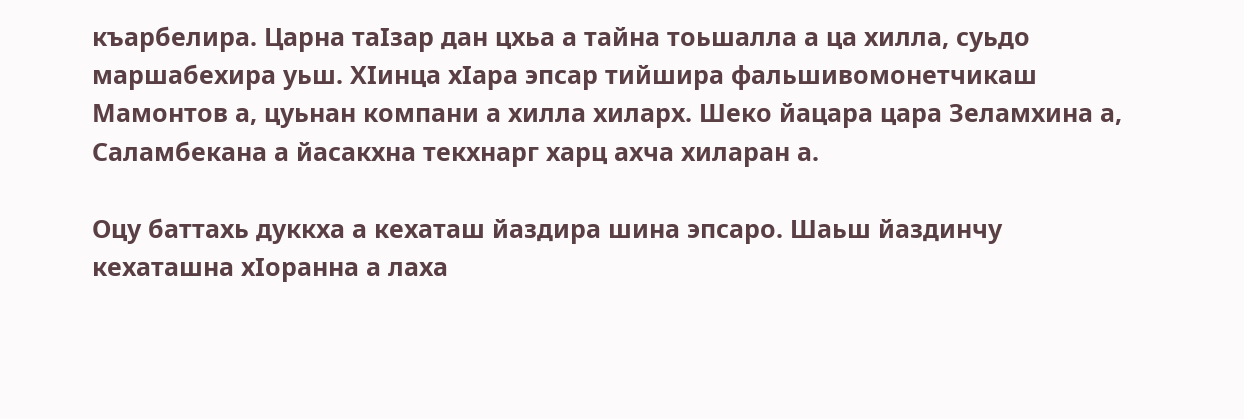къарбелира. Царна таIзар дан цхьа а тайна тоьшалла а ца хилла, суьдо маршабехира уьш. ХIинца xIapa эпсар тийшира фальшивомонетчикаш Мамонтов а, цуьнан компани а хилла хиларх. Шеко йацара цара Зеламхина а, Саламбекана а йасакхна текхнарг харц ахча хиларан а.

Оцу баттахь дуккха а кехаташ йаздира шина эпсаро. Шаьш йаздинчу кехаташна хIоранна а лаха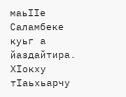мaьIIе Саламбеке куьг а йаздайтира. ХIокху тIаьхьарчу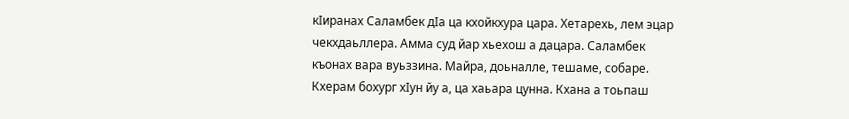кIиранах Саламбек дIа ца кхойкхура цара. Хетарехь, лем эцар чекхдаьллера. Амма суд йар хьехош а дацара. Саламбек къонах вара вуьззина. Майра, доьналле, тешаме, собаре. Кхерам бохург хIун йу а, ца хаьара цунна. Кхана а тоьпаш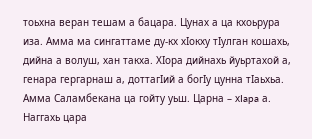тоьхна веран тешам а бацара. Цунах а ца кхоьрура иза. Амма ма сингаттаме ду-кх хIокху тIулган кошахь, дийна а волуш, хан такха. ХIора дийнахь йуьртахой а, генара гергарнаш а, доттагIий а богIу цунна тIаьхьа. Амма Саламбекана ца гойту уьш. Царна – хIapa а. Наггахь цара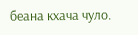беана кхача чуло.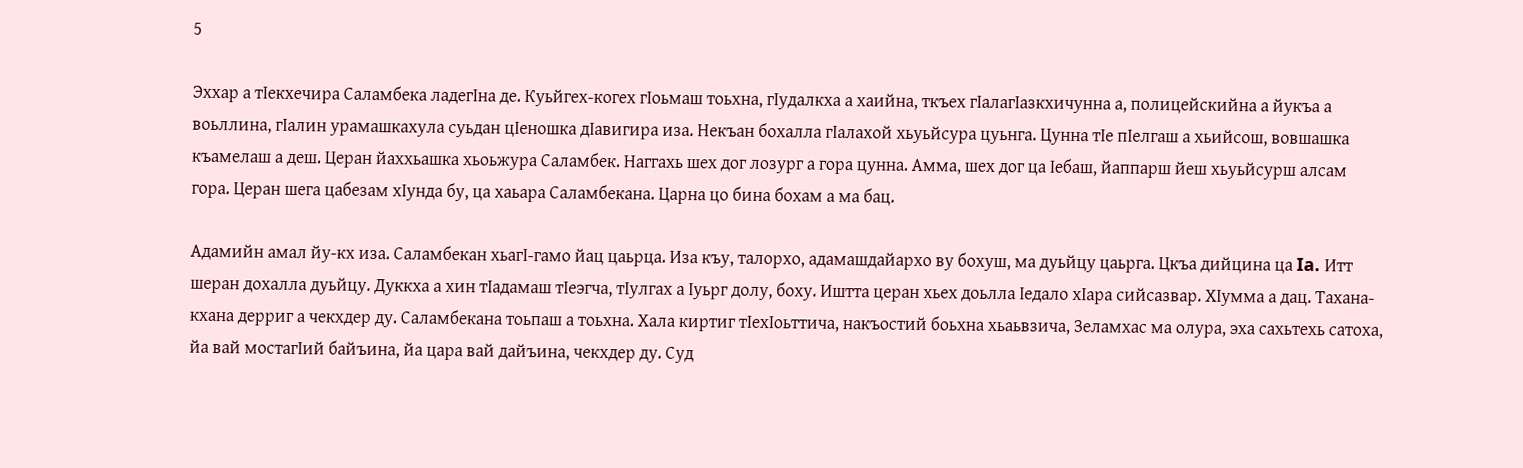5

Эххар а тIекхечира Саламбека ладегIна де. Куьйгех-когех гIоьмаш тоьхна, гIудалкха а хаийна, ткъех гIалагIазкхичунна а, полицейскийна а йукъа а воьллина, гIалин урамашкахула суьдан цIеношка дIавигира иза. Некъан бохалла гIалахой хьуьйсура цуьнга. Цунна тIе пIелгаш а хьийсош, вовшашка къамелаш а деш. Церан йаххьашка хьоьжура Саламбек. Наггахь шех дог лозург а гора цунна. Амма, шех дог ца Iебаш, йаппарш йеш хьуьйсурш алсам гора. Церан шега цабезам хIунда бу, ца хаьара Саламбекана. Царна цо бина бохам а ма бац.

Адамийн амал йу-кх иза. Саламбекан хьагI-гамо йац цаьрца. Иза къу, талорхо, адамашдайархо ву бохуш, ма дуьйцу цаьрга. Цкъа дийцина ца Ia. Итт шеран дохалла дуьйцу. Дуккха а хин тIадамаш тIеэгча, тIулгах а Iуьрг долу, боху. Иштта церан хьех доьлла Iедало хIара сийсазвар. ХIумма а дац. Тахана-кхана дерриг а чекхдер ду. Саламбекана тоьпаш а тoьxнa. Хала киртиг тIехIоьттича, накъостий боьхна хьаьвзича, Зеламхас ма олура, эха сахьтехь сатоха, йа вай мостагIий байъина, йа цара вай дайъина, чекхдер ду. Суд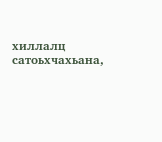хиллалц сатоьхчахьана,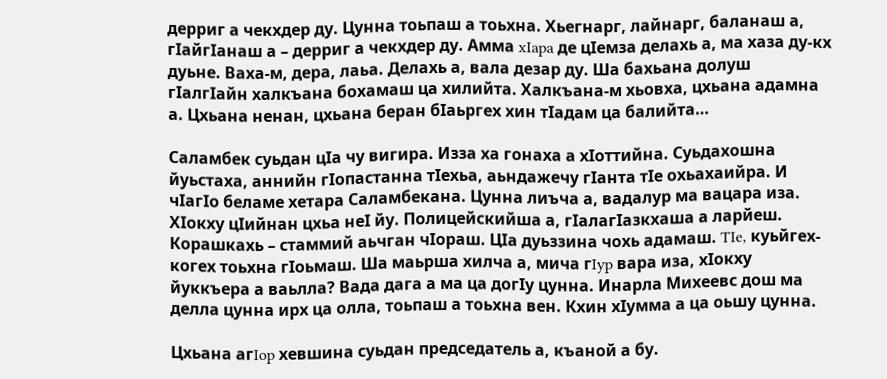дерриг а чекхдер ду. Цунна тоьпаш а тоьхна. Хьегнарг, лайнарг, баланаш а, гIайгIанаш а – дерриг а чекхдер ду. Амма xIapa де цIемза делахь а, ма хаза ду-кх дуьне. Ваха-м, дера, лаьа. Делахь а, вала дезар ду. Ша бахьана долуш гIалгIайн халкъана бохамаш ца хилийта. Халкъана-м хьовха, цхьана адамна а. Цхьана ненан, цхьана беран бIаьргех хин тIадам ца балийта…

Саламбек суьдан цIа чу вигира. Изза ха гонаха а хIоттийна. Суьдахошна йуьстаха, аннийн гIопастанна тIехьа, аьндажечу гIанта тIе охьахаийра. И чIагIо беламе хетара Саламбекана. Цунна лиъча а, вадалур ма вацара иза. ХIокху цIийнан цхьа неI йу. Полицейскийша а, гIалагIазкхаша а ларйеш. Корашкахь – стаммий аьчган чIораш. ЦIа дуьззина чохь адамаш. TIe, куьйгех-когех тоьхна гIоьмаш. Ша маьрша хилча а, мича гIyp вара иза, хIокху йуккъера а ваьлла? Вада дага а ма ца догIу цунна. Инарла Михеевс дош ма делла цунна ирх ца олла, тоьпаш а тoьxнa вен. Кхин хIумма а ца оьшу цунна.

Цхьана aгIop хевшина суьдан председатель а, къаной а бу.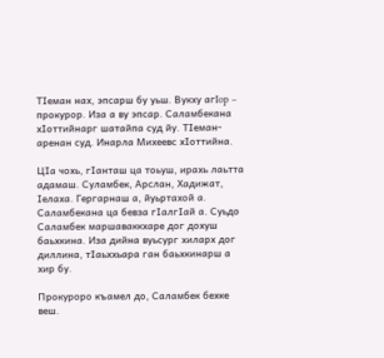ТIеман нах, эпсарш бу уьш. Вукху aгIop – прокурор. Иза а ву эпсар. Саламбекана хIоттийнарг шатайпа суд йу. ТIеман-аренан суд. Инарла Михеевс хIоттийна.

ЦIа чохь, гIанташ ца тоьуш, ирахь лаьтта адамаш. Суламбек, Арслан, Хадижат, Iелаха. Гергарнаш а, йуьртахой а. Саламбекана ца бевза гIалгIай а. Суьдо Саламбек маршаваккхаре дог дохуш баьхкина. Иза дийна вуьсург хиларх дог диллина, тIаьххьара ган баьхкинарш а хир бу.

Прокуроро къамел до, Саламбек бехке веш.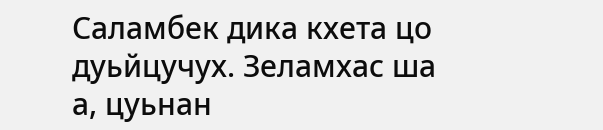Саламбек дика кхета цо дуьйцучух. Зеламхас ша а, цуьнан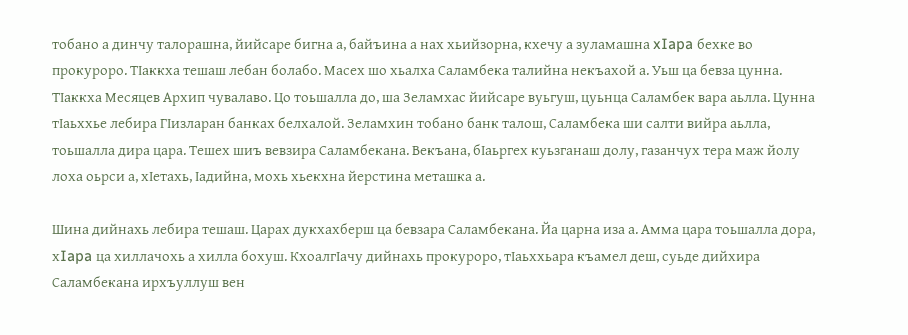тобано а динчу талорашна, йийсаре бигна а, байъина а нах хьийзорна, кхечу а зуламашна xIapa бехке во прокуроро. ТIаккха тешаш лебан болабо. Масех шо хьалха Саламбека талийна некъахой а. Уьш ца бевза цунна. ТIаккха Месяцев Архип чувалаво. Цо тоьшалла до, ша Зеламхас йийсаре вуьгуш, цуьнца Саламбек вара аьлла. Цунна тIаьххье лебира ГIизларан банках белхалой. Зеламхин тобано банк талош, Саламбека ши салти вийра аьлла, тоьшалла дира цара. Тешех шиъ вевзира Саламбекана. Векъана, бIаьргех куьзганаш долу, газанчух тера маж йолу лоха оьрси а, хIетахь, Iадийна, мохь хьекхна йерстина меташка а.

Шина дийнахь лебира тешаш. Царах дукхахберш ца бевзара Саламбекана. Йа царна иза а. Aмма цара тоьшалла дора, хIapa ца хиллачохь а хилла бохуш. КхоалгIачу дийнахь прокуроро, тIаьххьара къамел деш, суьде дийхира Саламбекана ирхъуллуш вен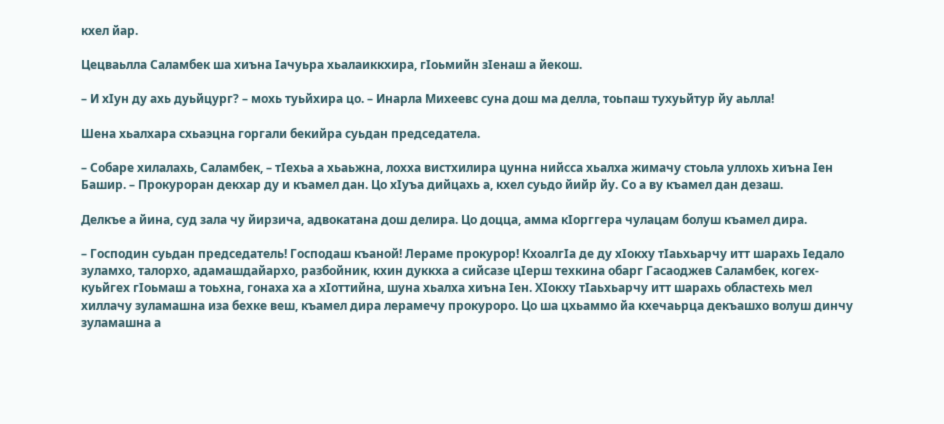кхел йар.

Цецваьлла Саламбек ша хиъна Iачуьра хьалаиккхира, гIоьмийн зIенаш а йекош.

– И хIун ду ахь дуьйцург? – мохь туьйхира цо. – Инарла Михеевс суна дош ма делла, тоьпаш тухуьйтур йу аьлла!

Шена хьалхара схьаэцна горгали бекийра суьдан председатела.

– Собаре хилалахь, Саламбек, – тIехьа а хьаьжна, лохха вистхилира цунна нийсса хьалха жимачу стоьла уллохь хиъна Iен Башир. – Прокуроран декхар ду и къамел дан. Цо хIуъа дийцахь а, кхел суьдо йийр йу. Со а ву къамел дан дезаш.

Делкъе а йина, суд зала чу йирзича, адвокатана дош делира. Цо доцца, амма кIорггера чулацам болуш къамел дира.

– Господин суьдан председатель! Господаш къаной! Лераме прокурор! КхоалгIа де ду хIокху тIаьхьарчу итт шарахь Iедало зуламхо, талорхо, адамашдайархо, разбойник, кхин дуккха а сийсазе цIерш техкина обарг Гасаоджев Саламбек, когех-куьйгех гIоьмаш а тоьхна, гонаха ха а хIоттийна, шуна хьалха хиъна Iен. ХIокху тIаьхьарчу итт шарахь областехь мел хиллачу зуламашна иза бехке веш, къамел дира лерамечу прокуроро. Цо ша цхьаммо йа кхечаьрца декъашхо волуш динчу зуламашна а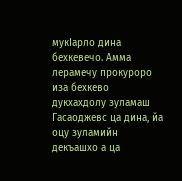мукIарло дина бехкевечо. Амма лерамечу прокуроро иза бехкево дукхахдолу зуламаш Гасаоджевс ца дина, йа оцу зуламийн декъашхо а ца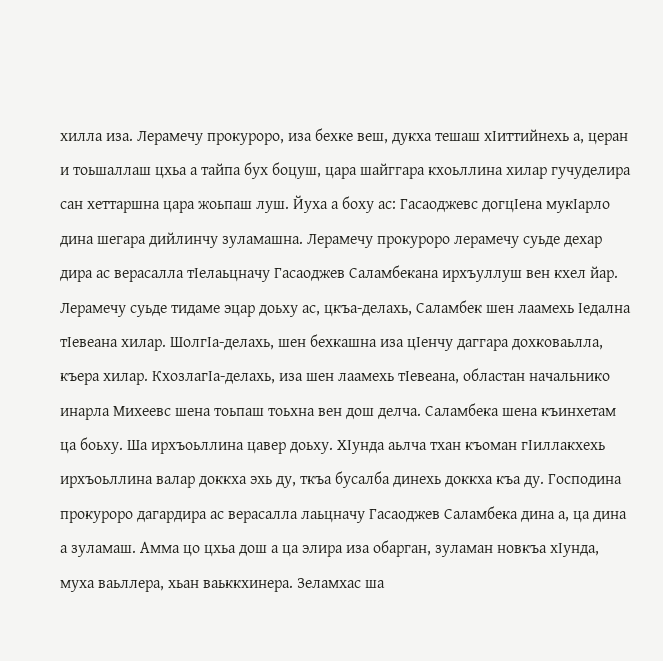хилла иза. Лерамечу прокуроро, иза бехке веш, дукха тешаш хIиттийнехь а, церан и тоьшаллаш цхьа а тайпа бух боцуш, цара шайггара кхоьллина хилар гучуделира сан хеттаршна цара жоьпаш луш. Йуха а боху ас: Гасаоджевс догцIена мукIарло дина шегара дийлинчу зуламашна. Лерамечу прокуроро лерамечу суьде дехар дира ас верасалла тIелаьцначу Гасаоджев Саламбекана ирхъуллуш вен кхел йар. Лерамечу суьде тидаме эцар доьху ас, цкъа-делахь, Саламбек шен лаамехь Iедална тIевеана хилар. ШолгIа-делахь, шен бехкашна иза цIенчу даггара дохковаьлла, къера хилар. КхозлагIа-делахь, иза шен лаамехь тIевеана, областан начальнико инарла Михеевс шена тоьпаш тоьхна вен дош делча. Саламбека шена къинхетам ца боьху. Ша ирхъоьллина цавер доьху. ХIунда аьлча тхан къоман гIиллакхехь ирхъоьллина валар доккха эхь ду, ткъа бусалба динехь доккха къа ду. Господина прокуроро дагардира ас верасалла лаьцначу Гасаоджев Саламбека дина а, ца дина а зуламаш. Амма цо цхьа дош а ца элира иза обарган, зуламан новкъа хIунда, муха ваьллера, хьан ваьккхинера. Зеламхас ша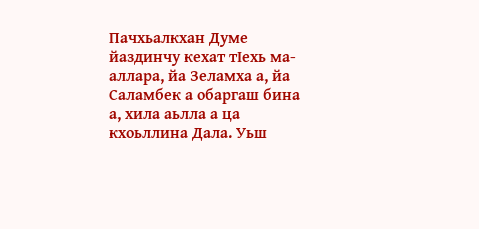Пачхьалкхан Думе йаздинчу кехат тIехь ма-аллара, йа Зеламха а, йа Саламбек а обаргаш бина а, хила аьлла а ца кхоьллина Дала. Уьш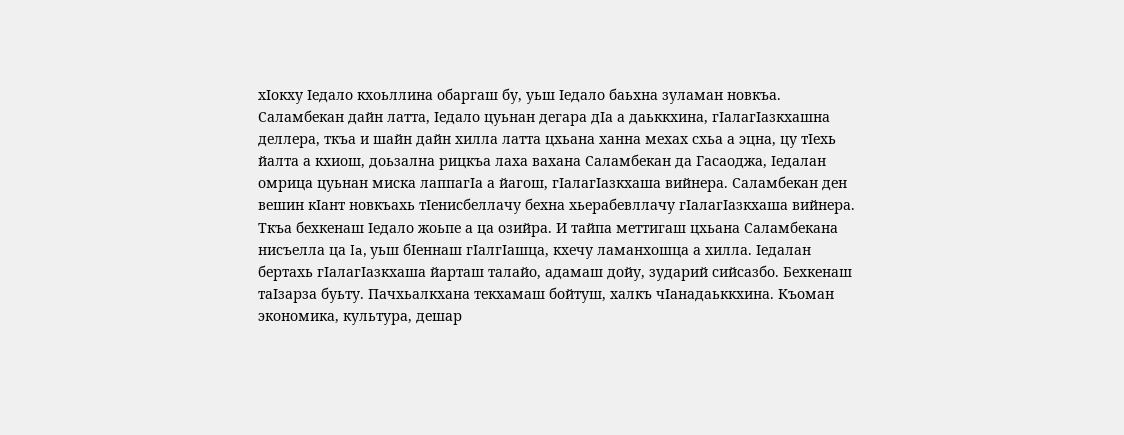хIокху Iедало кхоьллина обаргаш бу, уьш Iедало баьхна зуламан новкъа. Саламбекан дайн латта, Iедало цуьнан дегара дIа а даьккхина, гIалагIазкхашна деллера, ткъа и шайн дайн хилла латта цхьана ханна мехах схьа а эцна, цу тIехь йалта а кхиош, доьзална рицкъа лаха вахана Саламбекан да Гасаоджа, Iедалан омрица цуьнан миска лаппагIа а йагош, гIалагIазкхаша вийнера. Саламбекан ден вешин кIант новкъахь тIенисбеллачу бехна хьерабевллачу гIалагIазкхаша вийнера. Ткъа бехкенаш Iедало жоьпе а ца озийра. И тайпа меттигаш цхьана Саламбекана нисъелла ца Ia, уьш бIеннаш гIалгIашца, кхечу ламанхошца а хилла. Iедалан бертахь гIалагIазкхаша йарташ талайо, адамаш дойу, зударий сийсазбо. Бехкенаш таIзарза буьту. Пачхьалкхана текхамаш бойтуш, халкъ чIанадаьккхина. Къоман экономика, культура, дешар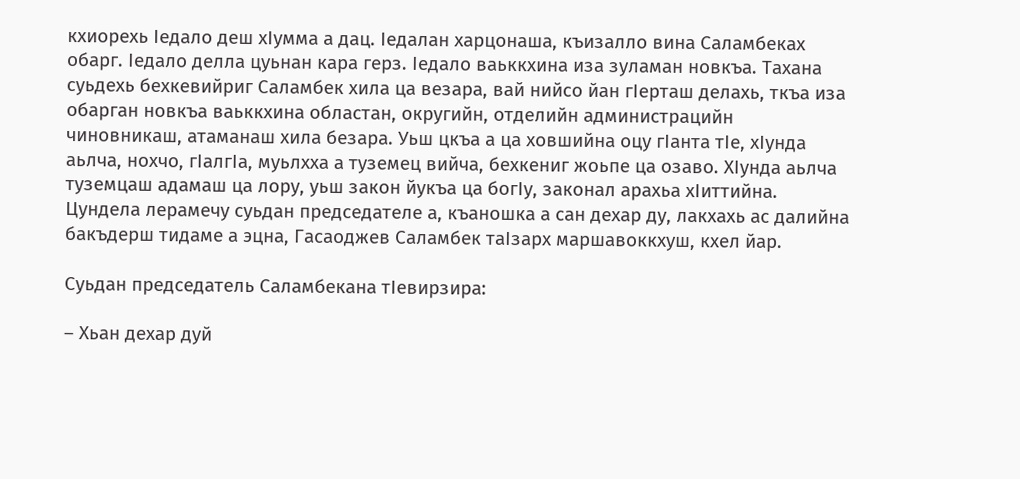кхиорехь Iедало деш хIумма а дац. Iедалан харцонаша, къизалло вина Саламбеках обарг. Iедало делла цуьнан кара герз. Iедало ваьккхина иза зуламан новкъа. Тахана суьдехь бехкевийриг Саламбек хила ца везара, вай нийсо йан гIерташ делахь, ткъа иза обарган новкъа ваьккхина областан, округийн, отделийн администрацийн чиновникаш, атаманаш хила безара. Уьш цкъа а ца ховшийна оцу гIанта тIе, хIунда аьлча, нохчо, гIалгIа, муьлхха а туземец вийча, бехкениг жоьпе ца озаво. ХIунда аьлча туземцаш адамаш ца лору, уьш закон йукъа ца богIу, законал арахьа хIиттийна. Цундела лерамечу суьдан председателе а, къаношка а сан дехар ду, лакхахь ас далийна бакъдерш тидаме а эцна, Гасаоджев Саламбек таIзарх маршавоккхуш, кхел йар.

Суьдан председатель Саламбекана тIевирзира:

– Хьан дехар дуй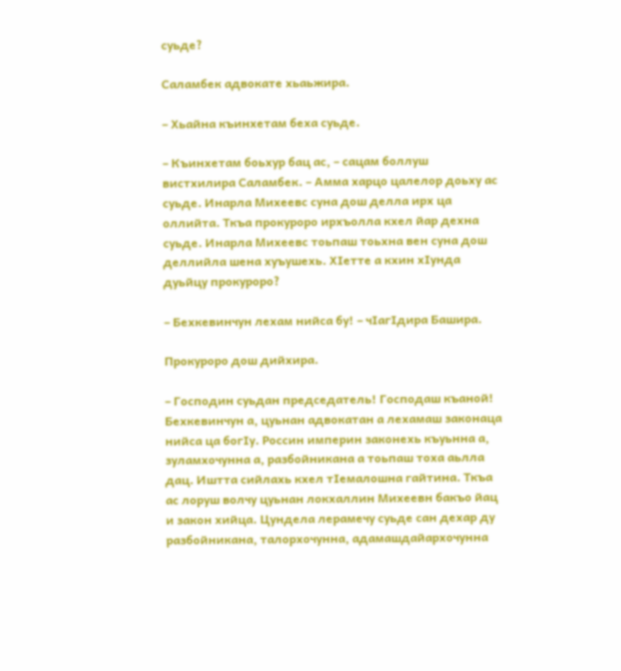суьде?

Саламбек адвокате хьаьжира.

– Хьайна къинхетам беха суьде.

– Къинхетам боьхур бац ас, – сацам боллуш вистхилира Саламбек. – Амма харцо цалелор доьху ас суьде. Инарла Михеевс суна дош делла ирх ца оллийта. Ткъа прокуроро ирхъолла кхел йар дехна суьде. Инарла Михеевс тоьпаш тоьхна вен суна дош деллийла шена хуъушехь. ХIетте а кхин хIунда дуьйцу прокуроро?

– Бехкевинчун лехам нийса бу! – чIагIдира Башира.

Прокуроро дош дийхира.

– Господин суьдан председатель! Господаш къаной! Бехкевинчун а, цуьнан адвокатан а лехамаш законаца нийса ца богIу. Россин империн законехь къуьнна а, зуламхочунна а, разбойникана а тоьпаш тоха аьлла дац. Иштта сийлахь кхел тIемалошна гайтина. Ткъа ас лоруш волчу цуьнан локхаллин Михеевн бакъо йац и закон хийца. Цундела лерамечу суьде сан дехар ду разбойникана, талорхочунна, адамашдайархочунна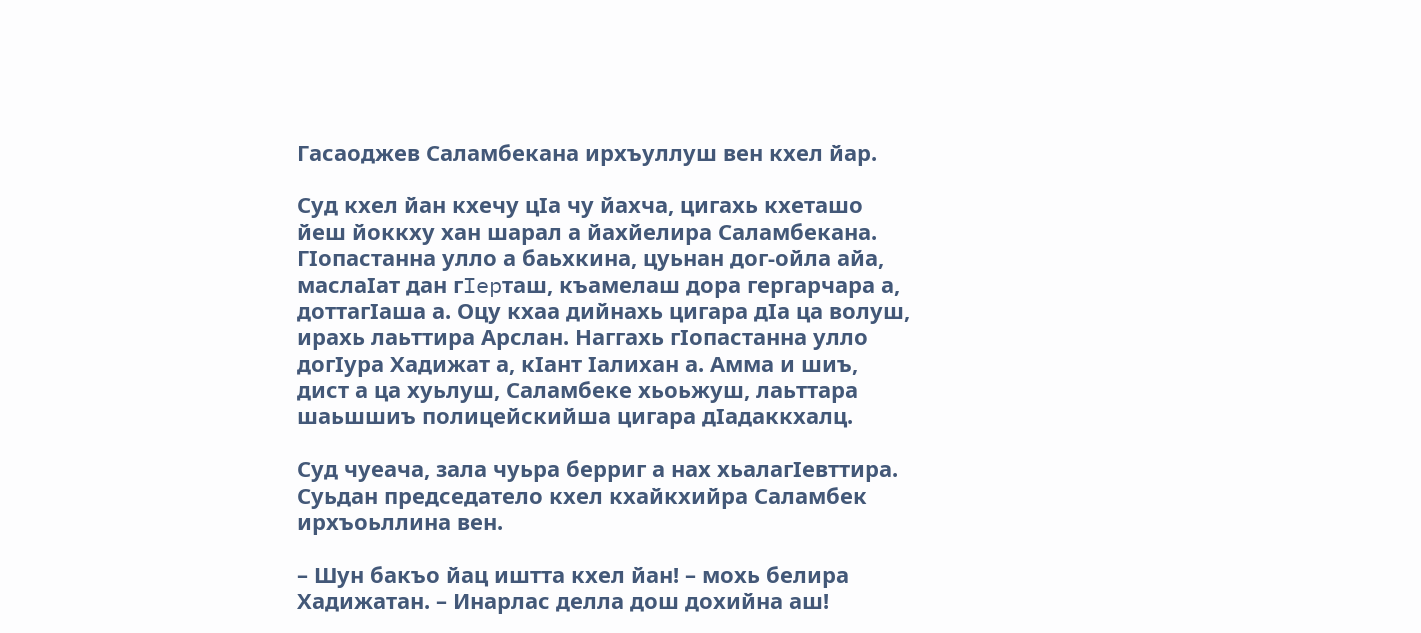Гасаоджев Саламбекана ирхъуллуш вен кхел йар.

Суд кхел йан кхечу цIа чу йахча, цигахь кхеташо йеш йоккху хан шарал а йахйелира Саламбекана. ГIопастанна улло а баьхкина, цуьнан дог-ойла айа, маслаIат дан гIepташ, къамелаш дора гергарчара а, доттагIаша а. Оцу кхаа дийнахь цигара дIа ца волуш, ирахь лаьттира Арслан. Наггахь гIопастанна улло догIура Хадижат а, кIант Iалихан а. Амма и шиъ, дист а ца хуьлуш, Саламбеке хьоьжуш, лаьттара шаьшшиъ полицейскийша цигара дIадаккхалц.

Суд чуеача, зала чуьра берриг а нах хьалагIевттира. Суьдан председатело кхел кхайкхийра Саламбек ирхъоьллина вен.

– Шун бакъо йац иштта кхел йан! – мохь белира Хадижатан. – Инарлас делла дош дохийна аш!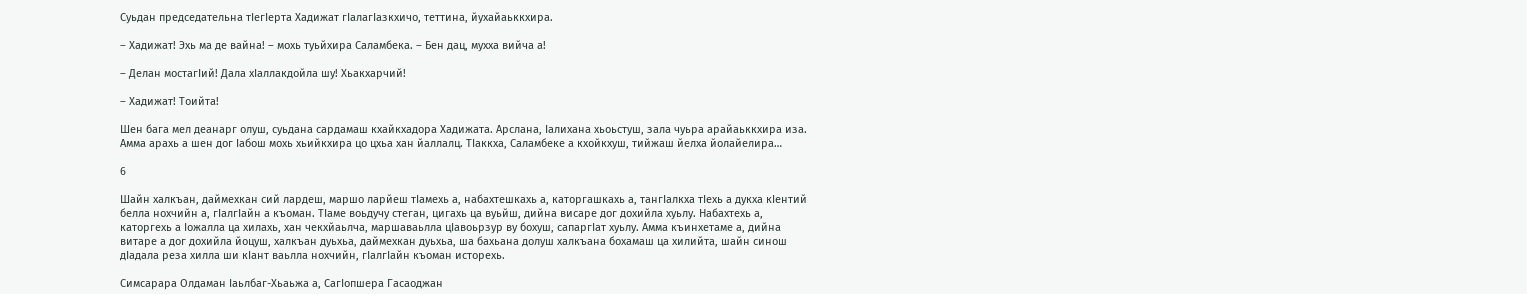Суьдан председательна тIегIерта Хадижат гIалагIазкхичо, теттина, йухайаьккхира.

– Хадижат! Эхь ма де вайна! – мохь туьйхира Саламбека. – Бен дац, мухха вийча а!

– Делан мостагIий! Дала хIаллакдойла шу! Хьакхарчий!

– Хадижат! Тоийта!

Шен бага мел деанарг олуш, суьдана сардамаш кхайкхадора Хадижата. Арслана, Iалихана хьоьстуш, зала чуьра арайаьккхира иза. Aмма арахь а шен дог Iабош мохь хьийкхира цо цхьа хан йаллалц. ТIаккха, Саламбеке а кхойкхуш, тийжаш йелха йолайелира…

6

Шайн халкъан, даймехкан сий лардеш, маршо ларйеш тIамехь а, набахтешкахь а, каторгашкахь а, тангIалкха тIехь а дукха кIентий белла нохчийн а, гIалгIайн а къоман. ТIаме воьдучу стеган, цигахь ца вуьйш, дийна висаре дог дохийла хуьлу. Набахтехь а, каторгехь а Iожалла ца хилахь, хан чекхйаьлча, маршаваьлла цIавоьрзур ву бохуш, сапаргIат хуьлу. Амма къинхетаме а, дийна витаре а дог дохийла йоцуш, халкъан дуьхьа, даймехкан дуьхьа, ша бахьана долуш халкъана бохамаш ца хилийта, шайн синош дIадала реза хилла ши кIант ваьлла нохчийн, гIалгIайн къоман исторехь.

Симсарара Олдаман Iаьлбаг-Хьаьжа а, СагIопшера Гасаоджан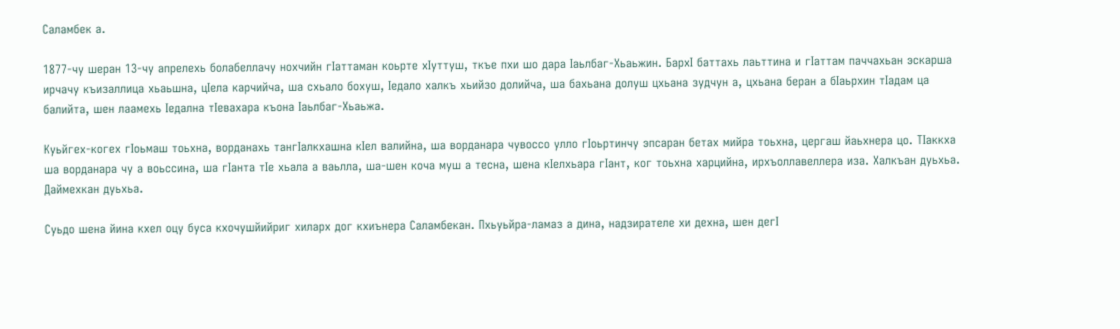Саламбек а.

1877-чу шеран 13-чу апрелехь болабеллачу нохчийн гIаттаман коьрте хIуттуш, ткъе пхи шо дара Iаьлбаг-Хьаьжин. БархI баттахь лаьттина и гIаттам паччахьан эскарша ирчачу къизаллица хьаьшна, цIела карчийча, ша схьало бохуш, Iедало халкъ хьийзо долийча, ша бахьана долуш цхьана зудчун а, цхьана беран а бIаьрхин тIадам ца балийта, шен лаамехь Iедална тIевахара къона Iаьлбаг-Хьаьжа.

Куьйгех-когех гIоьмаш тоьхна, ворданахь тангIалкхашна кIел валийна, ша ворданара чувоссо улло гIоьртинчу эпсаран бетах мийра тоьхна, цергаш йаьхнера цо. ТIаккха ша ворданара чу а воьссина, ша гIанта тIе хьала а ваьлла, ша-шен коча муш а тесна, шена кIелхьара гIант, ког тоьхна харцийна, ирхъоллавеллера иза. Халкъан дуьхьа. Даймехкан дуьхьа.

Суьдо шена йина кхел оцу буса кхочушйийриг хиларх дог кхиънера Саламбекан. Пхьуьйра-ламаз а дина, надзирателе хи дехна, шен дегI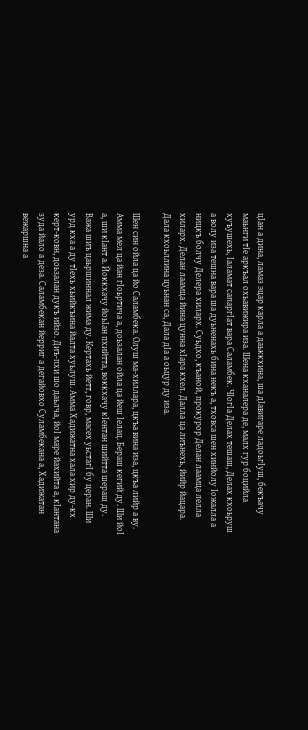цIан а дина, ламаз эцар карла а даьккхина, ша дIавигаре ладоьгIуш, бекъачу маьнги тIе аркъал охьавижира иза. Шена кханалера де, малх гур боцийла хуъушехь, Iаламат сапаргIат вара Саламбек. ЧIогIа Делах тешаш, Делах кхоьруш а волу иза тешна вара ша дуьненахь бина некъ а, тховса шен хинйолу Iожалла а ницкъ болчу Делера хиларх. Суьдхо, къаной, прокурор Делан лаамца лелла хиларх. Делан лаамца йина цунна хIара кхел. Далла ца лиънехь, йийр йацара. Дала кхоьллина цуьнан са, Дала дIа а оьцур ду иза.

Шен син ойла ца йо Саламбека. Олуш ма-хиллара, цкъа вина иза, цкъа лийр а ву. Амма мел ца йан гIоьртича а, доьзалан ойла ца йеш Iелац. Бераш кегий ду. Ши йoI а, ши кIант а. Йоккхачу йоьIан пхийтта, воккхачу кIентан шийтта шераш ду. Важа шиъ цаьршиннал жима ду. Кертахь йетт, говр, масех уьстагI бу церан. Ши урд кха а ду тIехь хьийкъина йалта хуьлуш. Амма Хадижатна хала хир ду-кх керт-ковн, доьзалан дукъ ийзо. Диъ-пхи шо даьлча, йоI маре йахийта а, кIантана зуда йало а деза. Саламбекан йерриг а дегайовхо Суламбекана а, Хадижатан вежаршна а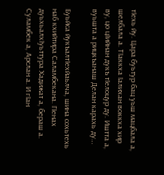тIехь йу. Цара буьтур бац уьш мацбала а, шелбала а. ТIаккха Iалихан воккха хир ву, цо цIийнан дукъ тIелоцур ду. Иштта а, вуьшта а рицкъанаш Делан карахь ду…

Буьйса йукъалтIехйаьлча, шина сохьтехь наб кхийтира Саламбекана. ГIенах дуьхьалхIуьттура Хадижат а, бераш а. Суламбек а, Арслан а. И гIан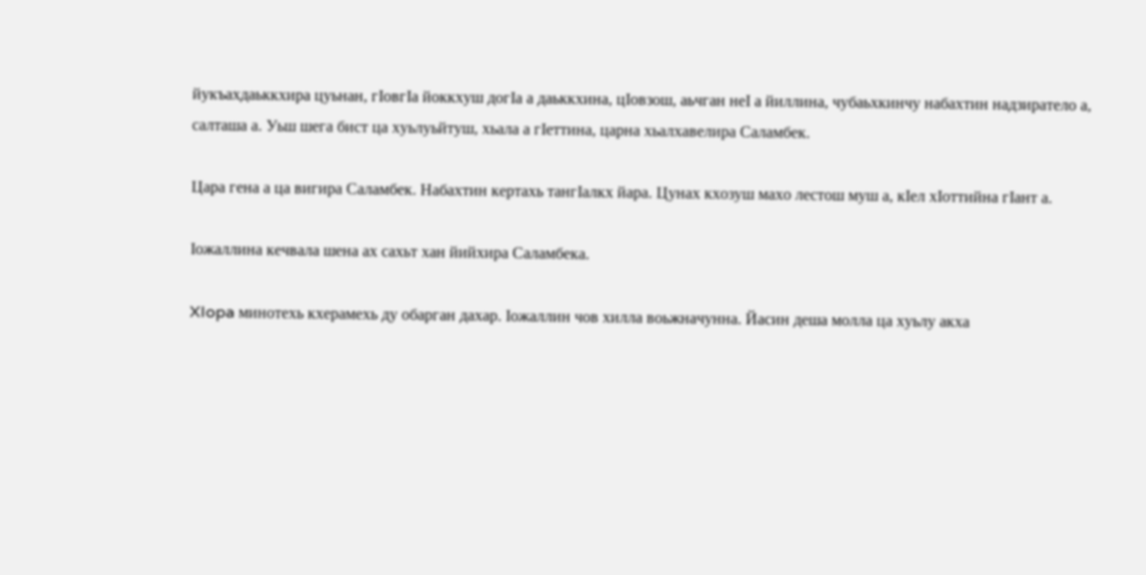йукъахдаьккхира цуьнан, гIовгIа йоккхуш догIа а даьккхина, цIовзош, аьчган неI а йиллина, чубаьхкинчу набахтин надзиратело а, салташа а. Уьш шега бист ца хуьлуьйтуш, хьала а гIеттина, царна хьалхавелира Саламбек.

Цара гена а ца вигира Саламбек. Набахтин кертахь тангIалкх йара. Цунах кхозуш махо лестош муш а, кIел хIоттийна гIант а.

Iожаллина кечвала шена ах сахьт хан йийхира Саламбека.

XIopa минотехь кхерамехь ду обарган дахар. Iожаллин чов хилла воьжначунна. Йасин деша молла ца хуьлу акха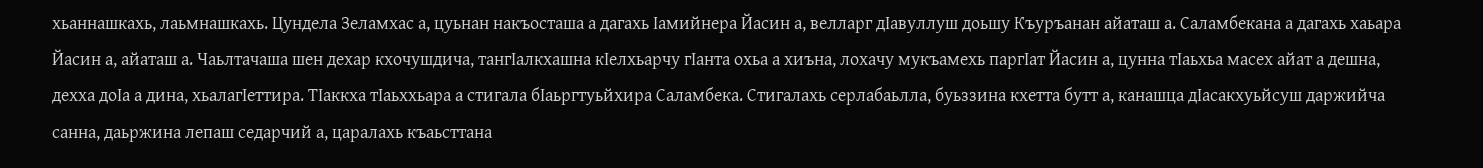хьаннашкахь, лаьмнашкахь. Цундела Зеламхас а, цуьнан накъосташа а дагахь Iамийнера Йасин а, велларг дIавуллуш доьшу Къуръанан айаташ а. Саламбекана а дагахь хаьара Йасин а, айаташ а. Чаьлтачаша шен дехар кхочушдича, тангIалкхашна кIелхьарчу гIанта охьа а хиъна, лохачу мукъамехь паргIат Йасин а, цунна тIаьхьа масех айат а дешна, дехха доIа а дина, хьалагIеттира. ТIаккха тIаьххьара а стигала бIаьргтуьйхира Саламбека. Стигалахь серлабаьлла, буьззина кхетта бутт а, канашца дIасакхуьйсуш даржийча санна, даьржина лепаш седарчий а, царалахь къаьсттана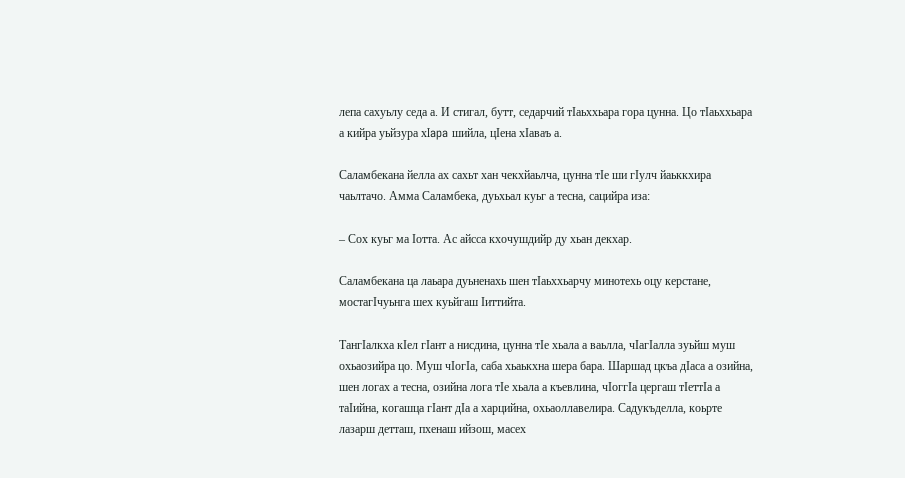лепа сахуьлу седа а. И стигал, бутт, седарчий тIаьххьара гора цунна. Цо тIаьххьара а кийра уьйзура хIapa шийла, цIена хIаваъ а.

Саламбекана йелла ах сахьт хан чекхйаьлча, цунна тIе ши гIулч йаьккхира чаьлтачо. Амма Саламбека, дуьхьал куьг а тесна, сацийра иза:

– Сох куьг ма Iотта. Ас айсса кхочушдийр ду хьан декхар.

Саламбекана ца лаьара дуьненахь шен тIаьххьарчу минотехь оцу керстане, мостагIчуьнга шех куьйгаш Iиттийта.

ТангIалкха кIел гIант а нисдина, цунна тIе хьала а ваьлла, чIагIалла зуьйш муш охьаозийра цо. Муш чIогIа, саба хьаькхна шера бара. Шаршад цкъа дIаса а озийна, шен логах а тесна, озийна лога тIе хьала а къевлина, чIоггIа цергаш тIеттIа а таIийна, когашца гIант дIа а харцийна, охьаоллавелира. Садукъделла, коьрте лазарш детташ, пхенаш ийзош, масех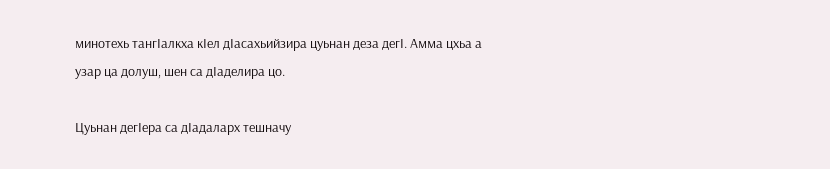минотехь тангIалкха кIел дIасахьийзира цуьнан деза дегI. Амма цхьа а узар ца долуш, шен са дIаделира цо.

Цуьнан дегIера са дIадаларх тешначу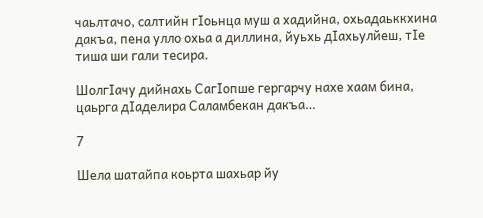чаьлтачо, салтийн гIоьнца муш а хадийна, охьадаьккхина дакъа, пена улло охьа а диллина, йуьхь дIахьулйеш, тIе тиша ши гали тесира.

ШолгIачу дийнахь СагIопше гергарчу нахе хаам бина, цаьрга дIаделира Саламбекан дакъа…

7

Шела шатайпа коьрта шахьар йу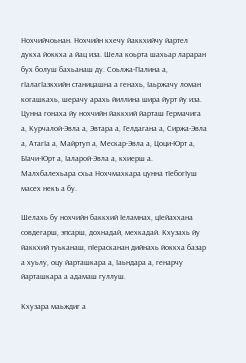Нохчийчоьнан. Нохчийн кхечу йаккхийчу йартел дукха йоккха а йац иза. Шела коьрта шахьар лараран бух болуш бахьанаш ду. Соьлжа-ГIалина а, гIалагIазкхийн станицашна а генахь, Iаьржачу ломан когашкахь, шерачу арахь йиллина шира йурт йу иза. Цунна гонаха йу нохчийн йаккхий йарташ Гермачига а, Курчалой-Эвла а, Эвтара а, Гелдагана а, Сиржа-Эвла а, АтагIа а, Майртуп а, Мескар-Эвла а, Цоци-Юрт а, БIачи-Юрт а, Iаларой-Эвла а, кхиерш а. Малхбалехьара схьа Нохчмахкара цунна тIебогIуш масех некъ а бу.

Шелахь бу нохчийн баккхий Iеламнах, цIейаххана совдегарш, эпсарш, дохнадай, мехкадай. Кхузахь йу йаккхий туьканаш, пIерасканан дийнахь йоккха базар а хуьлу, оцу йарташкара а, Iаьндара а, генарчу йарташкара а адамаш гуллуш.

Кхузара маьждиг а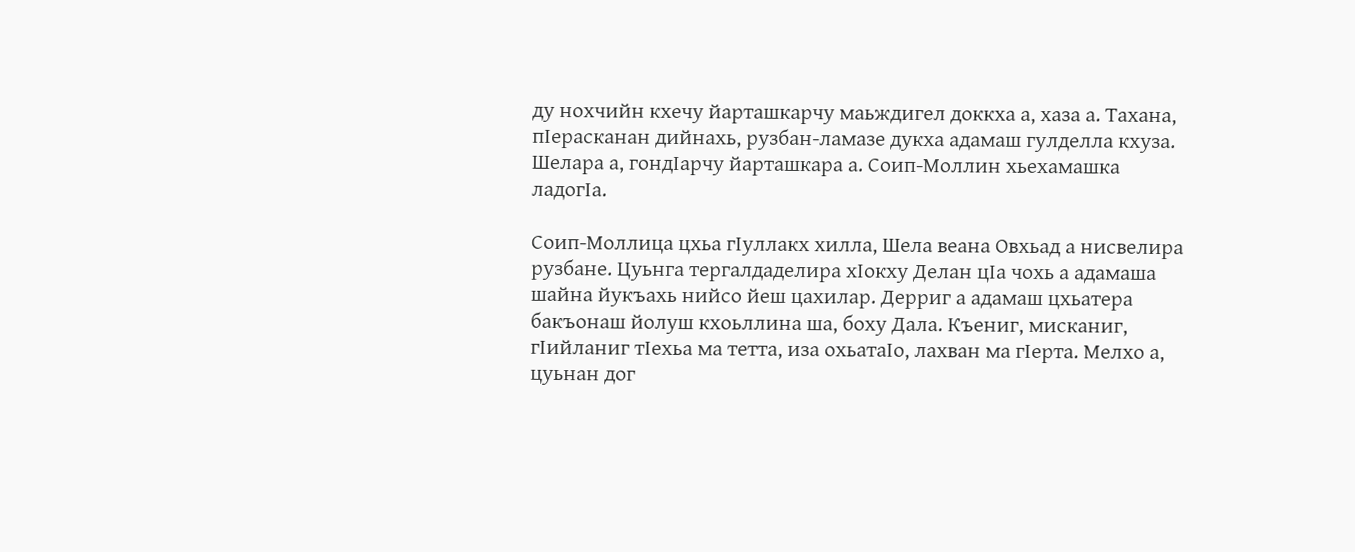ду нохчийн кхечу йарташкарчу маьждигел доккха а, хаза а. Тахана, пIерасканан дийнахь, рузбан-ламазе дукха адамаш гулделла кхуза. Шелара а, гондIарчу йарташкара а. Соип-Моллин хьехамашка ладогIа.

Соип-Моллица цхьа гIуллакх хилла, Шела веана Овхьад а нисвелира рузбане. Цуьнга тергалдаделира хIокху Делан цIа чохь а адамаша шайна йукъахь нийсо йеш цахилар. Дерриг а адамаш цхьатера бакъонаш йолуш кхоьллина ша, боху Дала. Къениг, мисканиг, гIийланиг тIехьа ма тетта, иза охьатаIо, лахван ма гIерта. Мелхо а, цуьнан дог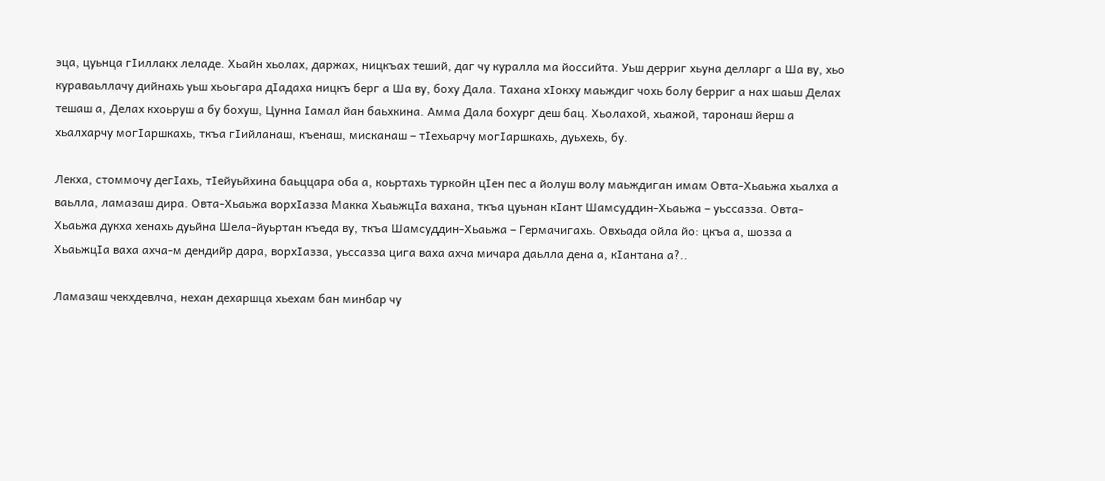эца, цуьнца гIиллакх леладе. Хьайн хьолах, даржах, ницкъах теший, даг чу куралла ма йоссийта. Уьш дерриг хьуна делларг а Ша ву, хьо кураваьллачу дийнахь уьш хьоьгара дIадаха ницкъ берг а Ша ву, боху Дала. Тахана хIокху маьждиг чохь болу берриг а нах шаьш Делах тешаш а, Делах кхоьруш а бу бохуш, Цунна Iамал йан баьхкина. Амма Дала бохург деш бац. Хьолахой, хьажой, таронаш йерш а хьалхарчу могIаршкахь, ткъа гIийланаш, къенаш, мисканаш – тIехьарчу могIаршкахь, дуьхехь, бу.

Лекха, стоммочу дегIахь, тIейуьйхина баьццара оба а, коьртахь туркойн цIен пес а йолуш волу маьждиган имам Овта-Хьаьжа хьалха а ваьлла, ламазаш дира. Овта-Хьаьжа ворхIазза Макка ХьаьжцIа вахана, ткъа цуьнан кIант Шамсуддин-Хьаьжа – уьссазза. Овта-Хьаьжа дукха хенахь дуьйна Шела-йуьртан къеда ву, ткъа Шамсуддин-Хьаьжа – Гермачигахь. Овхьада ойла йо: цкъа а, шозза а ХьаьжцIа ваха ахча-м дендийр дара, ворхIазза, уьссазза цига ваха ахча мичара даьлла дена а, кIантана а?..

Ламазаш чекхдевлча, нехан дехаршца хьехам бан минбар чу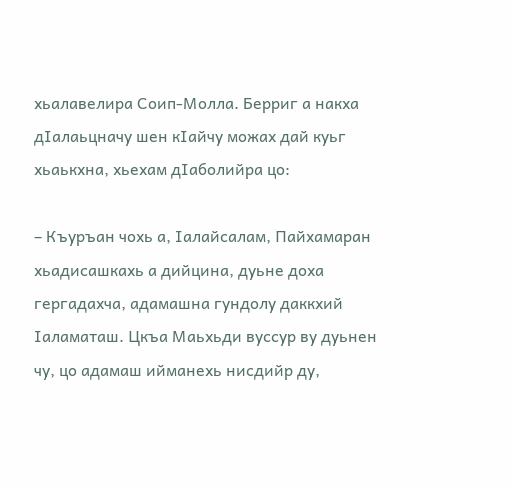хьалавелира Соип-Молла. Берриг а накха дIалаьцначу шен кIайчу можах дай куьг хьаькхна, хьехам дIаболийра цо:

– Къуръан чохь а, Iалайсалам, Пайхамаран хьадисашкахь а дийцина, дуьне доха гергадахча, адамашна гундолу даккхий Iаламаташ. Цкъа Маьхьди вуссур ву дуьнен чу, цо адамаш ийманехь нисдийр ду,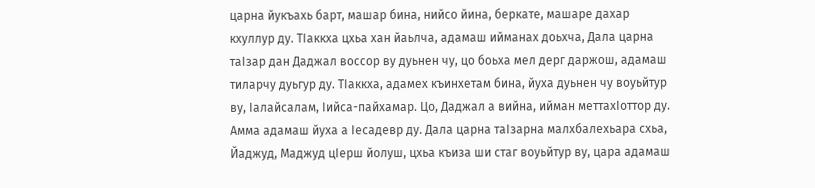царна йукъахь барт, машар бина, нийсо йина, беркате, машаре дахар кхуллур ду. ТIаккха цхьа хан йаьлча, адамаш ийманах доьхча, Дала царна таIзар дан Даджал воссор ву дуьнен чу, цо боьха мел дерг даржош, адамаш тиларчу дуьгур ду. ТIаккха, адамех къинхетам бина, йуха дуьнен чу воуьйтур ву, Iалайсалам, Iийса-пайхамар. Цо, Даджал а вийна, ийман меттахIоттор ду. Амма адамаш йуха а Iесадевр ду. Дала царна таIзарна малхбалехьара схьа, Йаджуд, Маджуд цIерш йолуш, цхьа къиза ши стаг воуьйтур ву, цара адамаш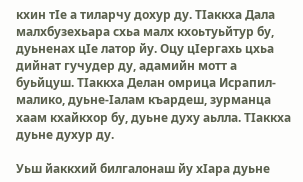кхин тIе а тиларчу дохур ду. ТIаккха Дала малхбузехьара схьа малх кхоьтуьйтур бу, дуьненах цIе латор йу. Оцу цIергахь цхьа дийнат гучудер ду, адамийн мотт а буьйцуш. ТIаккха Делан омрица Исрапил-малико, дуьне-Iалам къардеш, зурманца хаам кхайкхор бу, дуьне духу аьлла. ТIаккха дуьне духур ду.

Уьш йаккхий билгалонаш йу хIара дуьне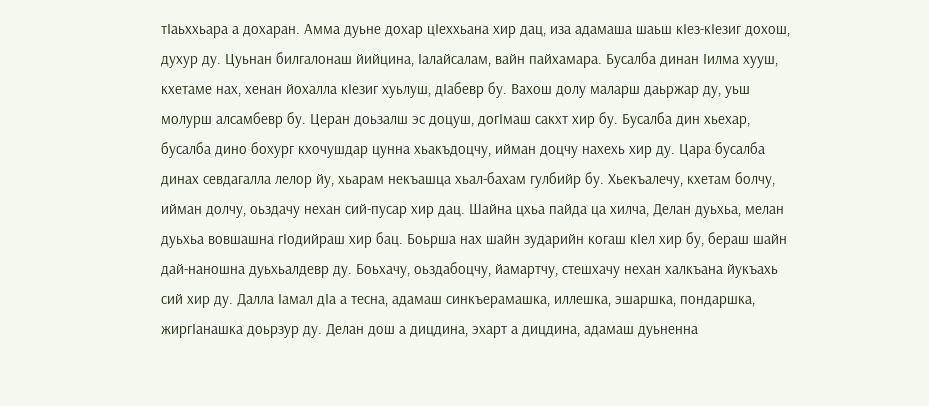тIаьххьара а дохаран. Амма дуьне дохар цIеххьана хир дац, иза адамаша шаьш кIез-кIезиг дохош, духур ду. Цуьнан билгалонаш йийцина, Iалайсалам, вайн пайхамара. Бусалба динан Iилма хууш, кхетаме нах, хенан йохалла кIезиг хуьлуш, дIабевр бу. Вахош долу маларш даьржар ду, уьш молурш алсамбевр бу. Церан доьзалш эс доцуш, догIмаш сакхт хир бу. Бусалба дин хьехар, бусалба дино бохург кхочушдар цунна хьакъдоцчу, ийман доцчу нахехь хир ду. Цара бусалба динах севдагалла лелор йу, хьарам некъашца хьал-бахам гулбийр бу. Хьекъалечу, кхетам болчу, ийман долчу, оьздачу нехан сий-пусар хир дац. Шайна цхьа пайда ца хилча, Делан дуьхьа, мелан дуьхьа вовшашна гIодийраш хир бац. Боьрша нах шайн зударийн когаш кIел хир бу, бераш шайн дай-наношна дуьхьалдевр ду. Боьхачу, оьздабоцчу, йамартчу, стешхачу нехан халкъана йукъахь сий хир ду. Далла Iамал дIа а тесна, адамаш синкъерамашка, иллешка, эшаршка, пондаршка, жиргIанашка доьрзур ду. Делан дош а дицдина, эхарт а дицдина, адамаш дуьненна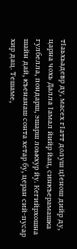тIаьхьадевр ду, масех гIатт долуш цIенош дийр ду, царна чохь Далла Iамал йийр йац, синкъерамашка гулбелла, пондарш, эшарш лоькхур йу. Кегийрхошна шайн дай, къенанаш сонта хетар бу, церан сий-пусар хир дац. Тешаме,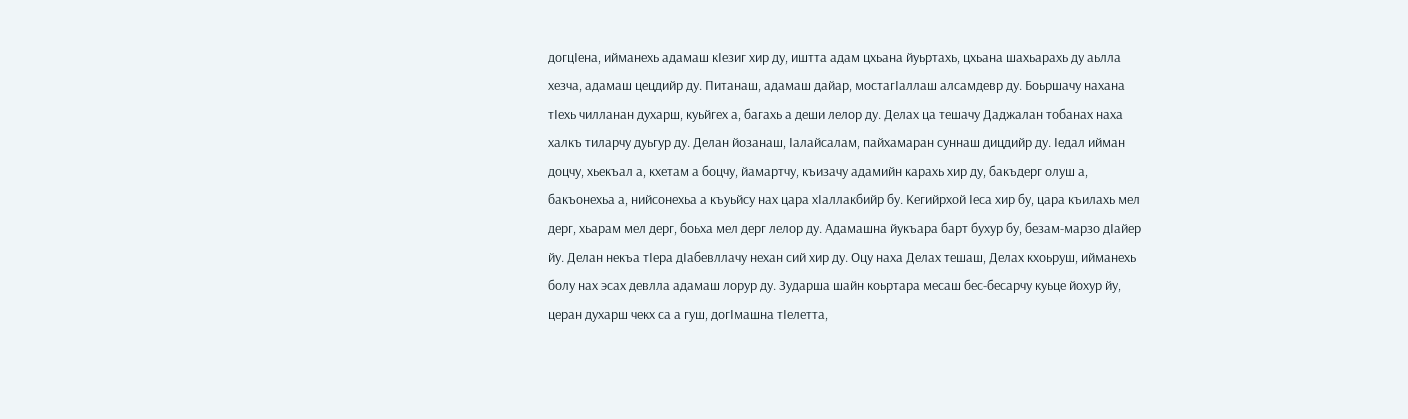догцIена, ийманехь адамаш кIезиг хир ду, иштта адам цхьана йуьртахь, цхьана шахьарахь ду аьлла хезча, адамаш цецдийр ду. Питанаш, адамаш дайар, мостагIаллаш алсамдевр ду. Боьршачу нахана тIехь чилланан духарш, куьйгех а, багахь а деши лелор ду. Делах ца тешачу Даджалан тобанах наха халкъ тиларчу дуьгур ду. Делан йозанаш, Iалайсалам, пайхамаран суннаш дицдийр ду. Iедал ийман доцчу, хьекъал а, кхетам а боцчу, йамартчу, къизачу адамийн карахь хир ду, бакъдерг олуш а, бакъонехьа а, нийсонехьа а къуьйсу нах цара хIаллакбийр бу. Кегийрхой Iеса хир бу, цара къилахь мел дерг, хьарам мел дерг, боьха мел дерг лелор ду. Адамашна йукъара барт бухур бу, безам-марзо дIайер йу. Делан некъа тIера дIабевллачу нехан сий хир ду. Оцу наха Делах тешаш, Делах кхоьруш, ийманехь болу нах эсах девлла адамаш лорур ду. Зударша шайн коьртара месаш бес-бесарчу куьце йохур йу, церан духарш чекх са а гуш, догIмашна тIелетта,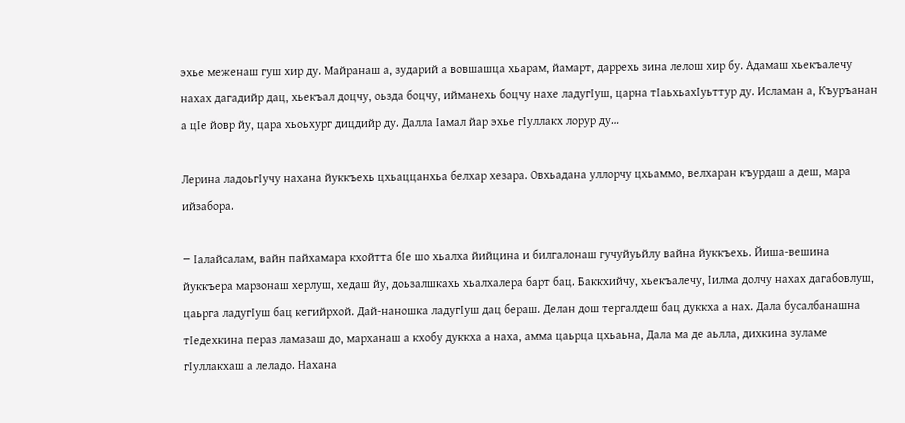эхье меженаш гуш хир ду. Майранаш а, зударий а вовшашца хьарам, йамарт, даррехь зина лелош хир бу. Адамаш хьекъалечу нахах дагадийр дац, хьекъал доцчу, оьзда боцчу, ийманехь боцчу нахе ладугIуш, царна тIаьхьахIуьттур ду. Исламан а, Къуръанан а цIе йовр йу, цара хьоьхург дицдийр ду. Далла Iамал йар эхье гIуллакх лорур ду…

Лерина ладоьгIучу нахана йуккъехь цхьаццанхьа белхар хезара. Овхьадана уллорчу цхьаммо, велхаран къурдаш а деш, мара ийзабора.

– Iалайсалам, вайн пайхамара кхойтта бIе шо хьалха йийцина и билгалонаш гучуйуьйлу вайна йуккъехь. Йиша-вешина йуккъера марзонаш херлуш, хедаш йу, доьзалшкахь хьалхалера барт бац. Баккхийчу, хьекъалечу, Iилма долчу нахах дагабовлуш, цаьрга ладугIуш бац кегийрхой. Дай-наношка ладугIуш дац бераш. Делан дош тергалдеш бац дуккха а нах. Дала бусалбанашна тIедехкина пераз ламазаш до, марханаш а кхобу дуккха а наха, амма цаьрца цхьаьна, Дала ма де аьлла, дихкина зуламе гIуллакхаш а леладо. Нахана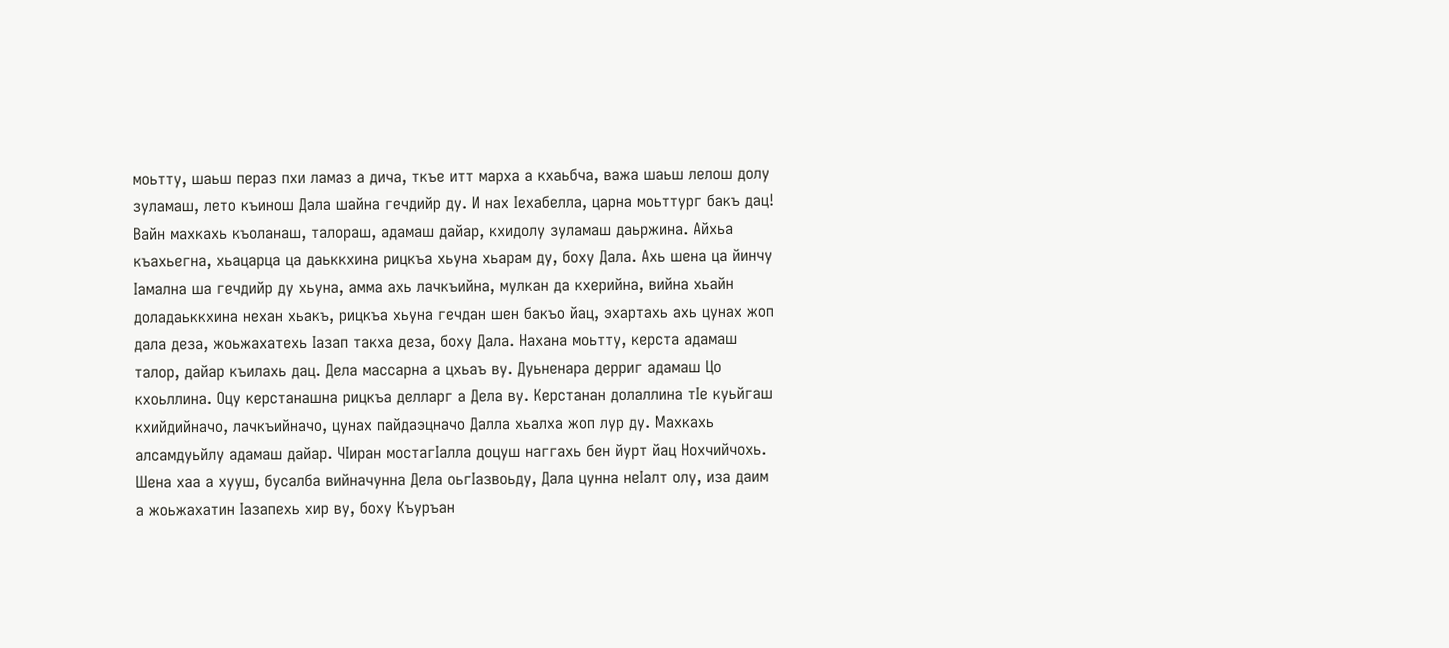моьтту, шаьш пераз пхи ламаз а дича, ткъе итт марха а кхаьбча, важа шаьш лелош долу зуламаш, лето къинош Дала шайна гечдийр ду. И нах Iехабелла, царна моьттург бакъ дац! Вайн махкахь къоланаш, талораш, адамаш дайар, кхидолу зуламаш даьржина. Айхьа къахьегна, хьацарца ца даьккхина рицкъа хьуна хьарам ду, боху Дала. Ахь шена ца йинчу Iамална ша гечдийр ду хьуна, амма ахь лачкъийна, мулкан да кхерийна, вийна хьайн доладаьккхина нехан хьакъ, рицкъа хьуна гечдан шен бакъо йац, эхартахь ахь цунах жоп дала деза, жоьжахатехь Iазап такха деза, боху Дала. Нахана моьтту, керста адамаш талор, дайар къилахь дац. Дела массарна а цхьаъ ву. Дуьненара дерриг адамаш Цо кхоьллина. Оцу керстанашна рицкъа делларг а Дела ву. Керстанан долаллина тIе куьйгаш кхийдийначо, лачкъийначо, цунах пайдаэцначо Далла хьалха жоп лур ду. Махкахь алсамдуьйлу адамаш дайар. ЧIиран мостагIалла доцуш наггахь бен йурт йац Нохчийчохь. Шена хаа а хууш, бусалба вийначунна Дела оьгIазвоьду, Дала цунна неIалт олу, иза даим а жоьжахатин Iазапехь хир ву, боху Къуръан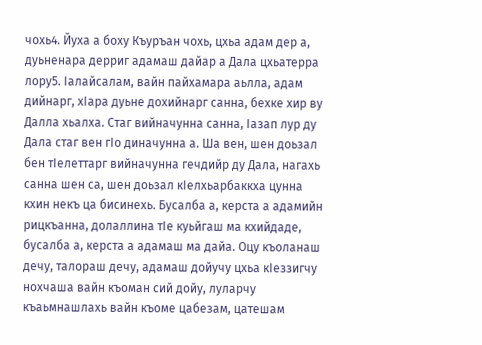чохь4. Йуха а боху Къуръан чохь, цхьа адам дер а, дуьненара дерриг адамаш дайар а Дала цхьатерра лору5. Iалайсалам, вайн пайхамара аьлла, адам дийнарг, хIара дуьне дохийнарг санна, бехке хир ву Далла хьалха. Стаг вийначунна санна, Iазап лур ду Дала стаг вен гIо диначунна а. Ша вен, шен доьзал бен тIелеттарг вийначунна гечдийр ду Дала, нагахь санна шен са, шен доьзал кIелхьарбаккха цунна кхин некъ ца бисинехь. Бусалба а, керста а адамийн рицкъанна, долаллина тIе куьйгаш ма кхийдаде, бусалба а, керста а адамаш ма дайа. Оцу къоланаш дечу, талораш дечу, адамаш дойучу цхьа кIеззигчу нохчаша вайн къоман сий дойу, луларчу къаьмнашлахь вайн къоме цабезам, цатешам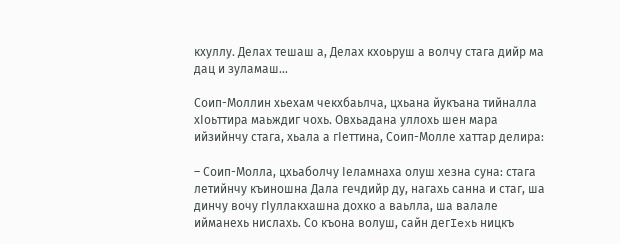кхуллу. Делах тешаш а, Делах кхоьруш а волчу стага дийр ма дац и зуламаш…

Соип-Моллин хьехам чекхбаьлча, цхьана йукъана тийналла хIоьттира маьждиг чохь. Овхьадана уллохь шен мара ийзийнчу стага, хьала а гIеттина, Соип-Молле хаттар делира:

– Соип-Молла, цхьаболчу Iеламнаха олуш хезна суна: стага летийнчу къиношна Дала гечдийр ду, нагахь санна и стаг, ша динчу вочу гIуллакхашна дохко а ваьлла, ша валале ийманехь нислахь. Со къона волуш, сайн дeгIexь ницкъ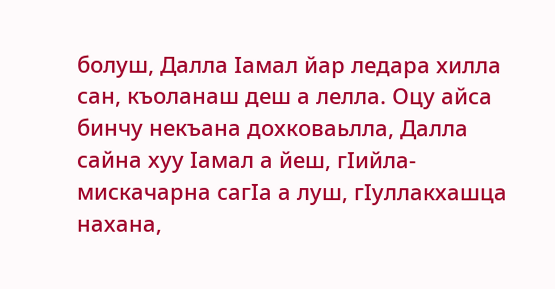болуш, Далла Iамал йар ледара хилла сан, къоланаш деш а лелла. Оцу айса бинчу некъана дохковаьлла, Далла сайна хуу Iамал а йеш, гIийла-мискачарна caгIa а луш, гIуллакхашца нахана,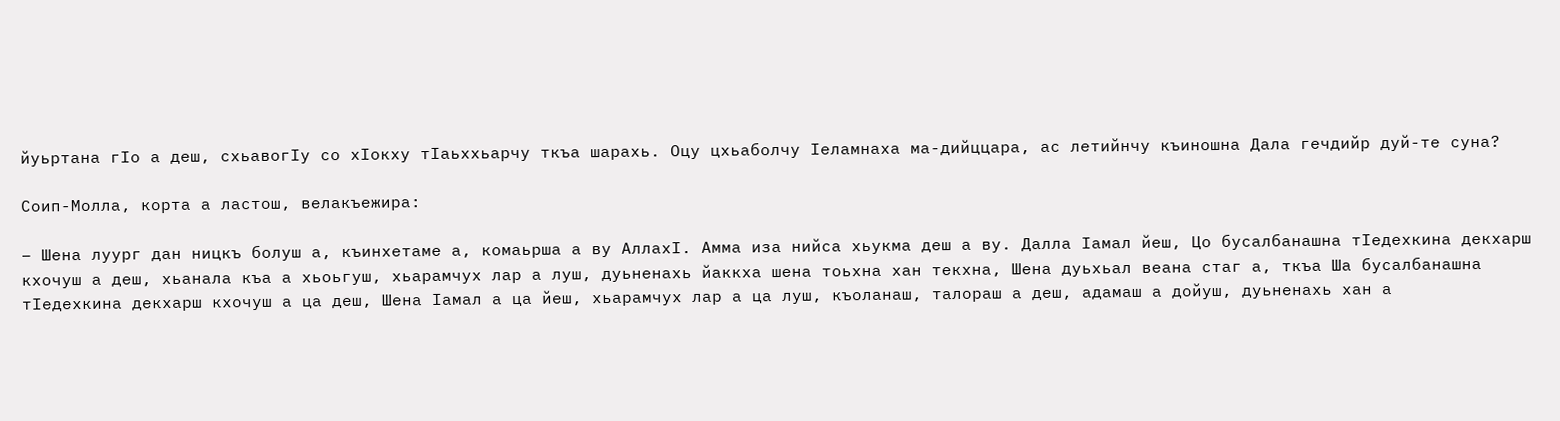йуьртана гIo а деш, схьавогIу со хIокху тIаьххьарчу ткъа шарахь. Оцу цхьаболчу Iеламнаха ма-дийццара, ас летийнчу къиношна Дала гечдийр дуй-те суна?

Соип-Молла, корта а ластош, велакъежира:

– Шена луург дан ницкъ болуш а, къинхетаме а, комаьрша а ву АллахI. Амма иза нийса хьукма деш а ву. Далла Iамал йеш, Цо бусалбанашна тIедехкина декхарш кхочуш а деш, хьанала къа а хьоьгуш, хьарамчух лар а луш, дуьненахь йаккха шена тоьхна хан текхна, Шена дуьхьал веана стаг а, ткъа Ша бусалбанашна тIедехкина декхарш кхочуш а ца деш, Шена Iамал а ца йеш, хьарамчух лар а ца луш, къоланаш, талораш а деш, адамаш а дойуш, дуьненахь хан а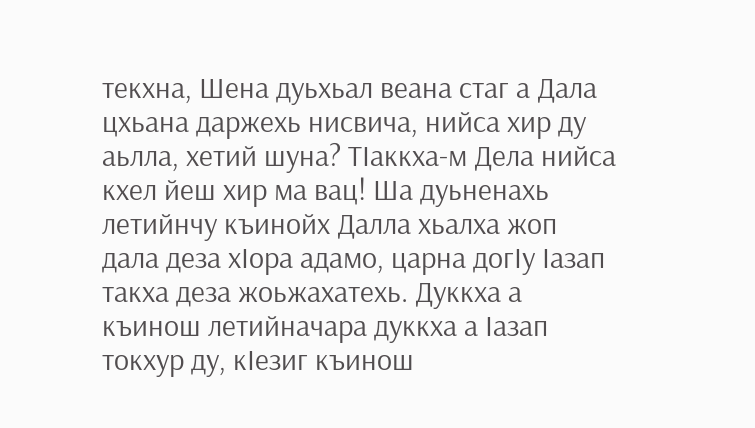текхна, Шена дуьхьал веана стаг а Дала цхьана даржехь нисвича, нийса хир ду аьлла, хетий шуна? ТIаккха-м Дела нийса кхел йеш хир ма вац! Ша дуьненахь летийнчу къинойх Далла хьалха жоп дала деза хIора адамо, царна догIу Iазап такха деза жоьжахатехь. Дуккха а къинош летийначара дуккха а Iазап токхур ду, кIезиг къинош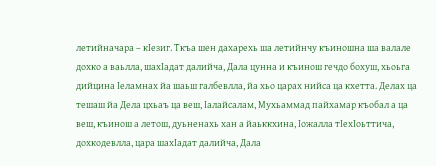летийначара – кIезиг. Ткъа шен дахарехь ша летийнчу къиношна ша валале дохко а ваьлла, шахIадат далийча, Дала цунна и къинош гечдо бохуш, хьоьга дийцина Iеламнах йа шаьш галбевлла, йа хьо царах нийса ца кхетта. Делах ца тешаш йа Дела цхьаъ ца веш, Iалайсалам, Мухьаммад пайхамар къобал а ца веш, къинош а летош, дуьненахь хан а йаьккхина, Iожалла тIехIоьттича, дохкодевлла, цара шахIадат далийча, Дала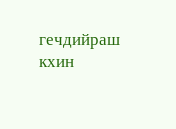гечдийраш кхин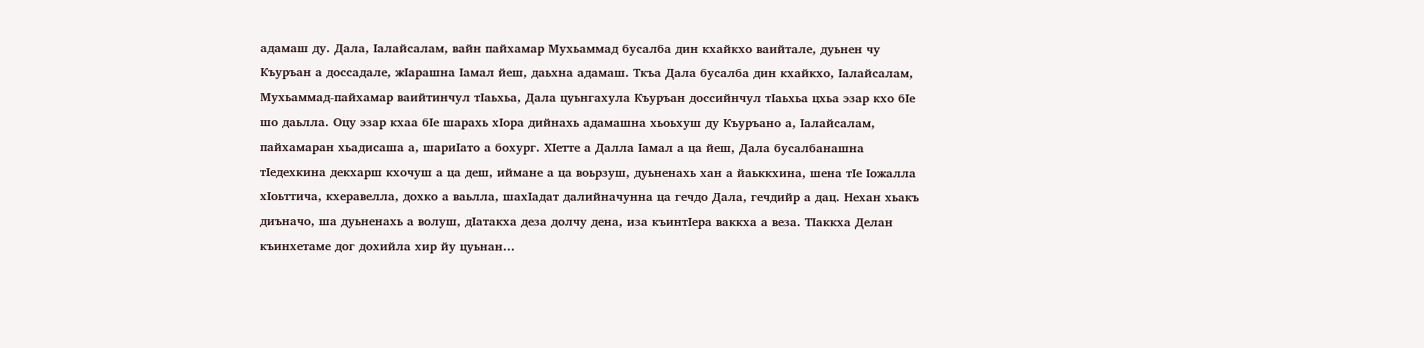адамаш ду. Дала, Iалайсалам, вайн пайхамар Мухьаммад бусалба дин кхайкхо ваийтале, дуьнен чу Къуръан а доссадале, жIарашна Iамал йеш, даьхна адамаш. Ткъа Дала бусалба дин кхайкхо, Iалайсалам, Мухьаммад-пайхамар ваийтинчул тIаьхьа, Дала цуьнгахула Къуръан доссийнчул тIаьхьа цхьа эзар кхо бIе шо даьлла. Оцу эзар кхаа бIе шарахь хIора дийнахь адамашна хьоьхуш ду Къуръано а, Iалайсалам, пайхамаран хьадисаша а, шapиIатo а бохург. ХIетте а Далла Iамал а ца йеш, Дала бусалбанашна тIедехкина декхарш кхочуш а ца деш, иймане а ца воьрзуш, дуьненахь хан а йаьккхина, шена тIе Iожалла хIоьттича, кхеравелла, дохко а ваьлла, шахIадат далийначунна ца гечдо Дала, гечдийр а дац. Нехан хьакъ диъначо, ша дуьненахь а волуш, дIатакха деза долчу дена, иза къинтIера ваккха а веза. ТIаккха Делан къинхетаме дог дохийла хир йу цуьнан…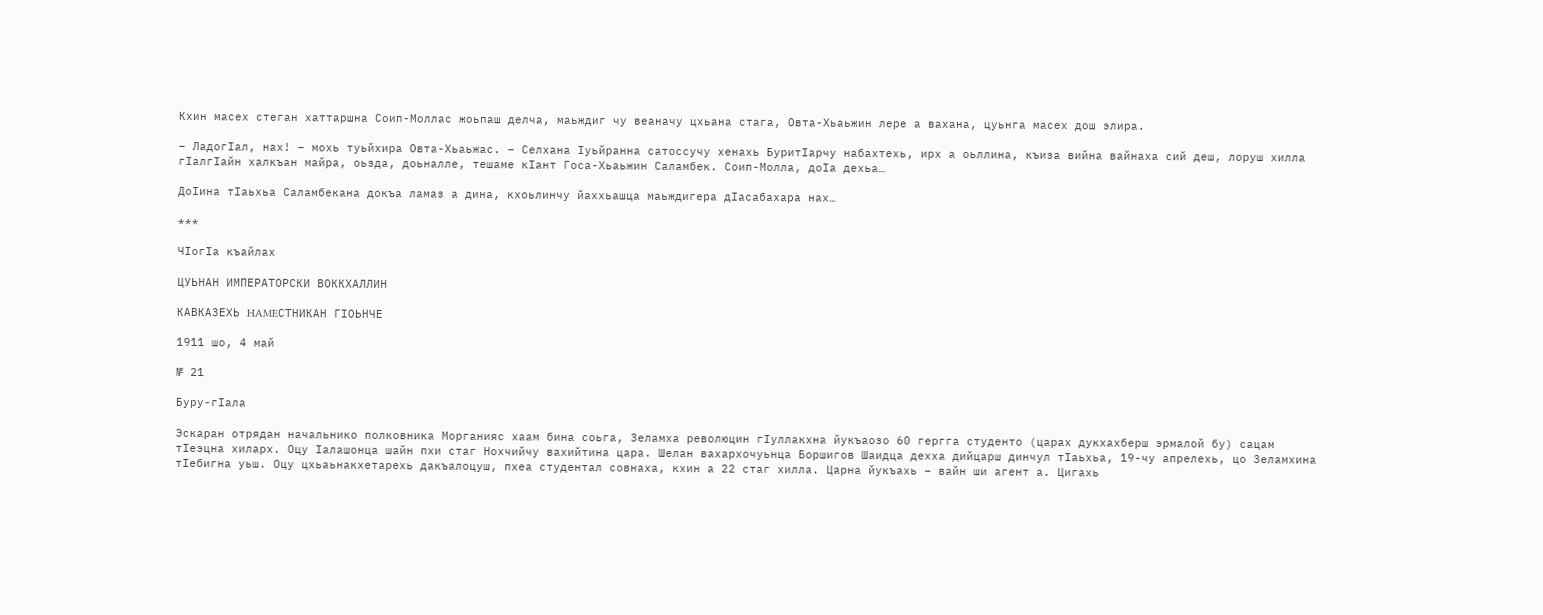Кхин масех стеган хаттаршна Соип-Моллас жоьпаш делча, маьждиг чу веаначу цхьана стага, Овта-Хьаьжин лере а вахана, цуьнга масех дош элира.

– ЛадогIал, нах! – мохь туьйхира Овта-Хьаьжас. – Селхана Iуьйранна сатоссучу хенахь БуритIарчу набахтехь, ирх а оьллина, къиза вийна вайнаха сий деш, лоруш хилла гIалгIайн халкъан майра, оьзда, доьналле, тешаме кIант Госа-Хьаьжин Саламбек. Соип-Молла, доIа дехьа…

ДоIина тIаьхьа Саламбекана докъа ламаз а дина, кхоьлинчу йаххьашца маьждигера дIасабахара нах…

***

ЧIогIа къайлах

ЦУЬНАН ИМПЕРАТОРСКИ ВОККХАЛЛИН

КАВКАЗЕХЬ HAMEСТHИКAH ГIОЬНЧЕ

1911 шо, 4 май

№ 21

Буру-гIала

Эскаран отрядан начальнико полковника Морганияс хаам бина соьга, Зеламха революцин гIуллакхна йукъаозо 60 гергга студенто (царах дукхахберш эрмалой бy) сацам тIеэцна хиларх. Оцу Iалашонца шайн пхи стаг Нохчийчу вахийтина цара. Шелан вахархочуьнца Боршигов Шаидца дехха дийцарш динчул тIаьхьа, 19-чу апрелехь, цо Зеламхина тIебигна уьш. Оцу цхьаьнакхетарехь дакъалоцуш, пхеа студентал совнаха, кхин а 22 стаг хилла. Царна йукъахь – вайн ши агент а. Цигахь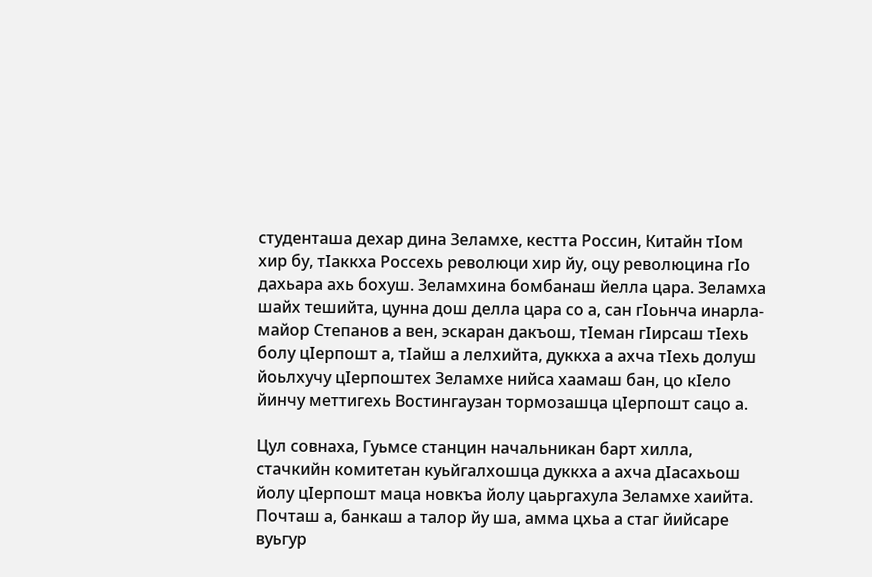студенташа дехар дина Зеламхе, кестта Россин, Китайн тIом хир бу, тIаккха Россехь революци хир йу, оцу революцина гIо дахьара ахь бохуш. Зеламхина бомбанаш йелла цара. Зеламха шайх тешийта, цунна дош делла цара со а, сан гIоьнча инарла-майор Степанов а вен, эскаран дакъош, тIеман гIирсаш тIехь болу цIерпошт а, тIайш а лелхийта, дуккха а ахча тIехь долуш йоьлхучу цIерпоштех Зеламхе нийса хаамаш бан, цо кIело йинчу меттигехь Востингаузан тормозашца цIерпошт сацо а.

Цул совнаха, Гуьмсе станцин начальникан барт хилла, стачкийн комитетан куьйгалхошца дуккха а ахча дIасахьош йолу цIерпошт маца новкъа йолу цаьргахула Зеламхе хаийта. Почташ а, банкаш а талор йу ша, амма цхьа а стаг йийсаре вуьгур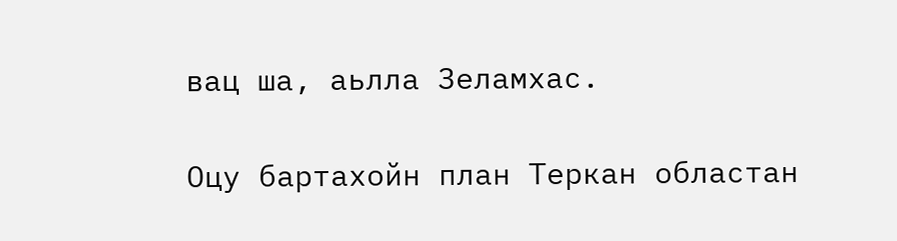вац ша, аьлла Зеламхас.

Оцу бартахойн план Теркан областан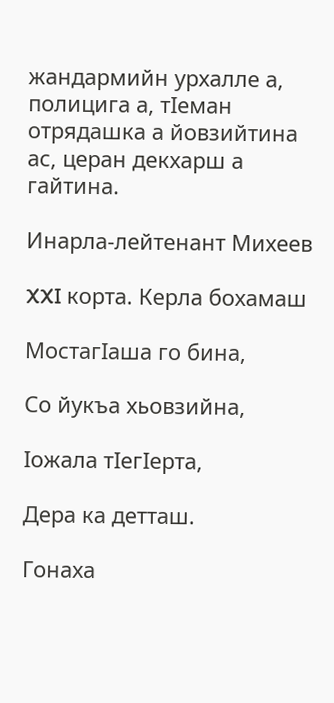жандармийн урхалле а, полицига а, тIеман отрядашка а йовзийтина ас, церан декхарш а гайтина.

Инарла-лейтенант Михеев

XXI корта. Керла бохамаш

МостагIаша го бина,

Со йукъа хьовзийна,

Iожала тIегIерта,

Дера ка детташ.

Гонаха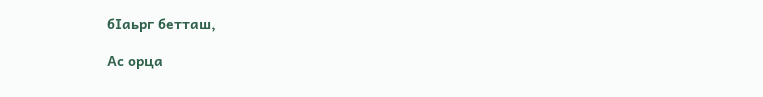бIаьрг бетташ,

Ас орца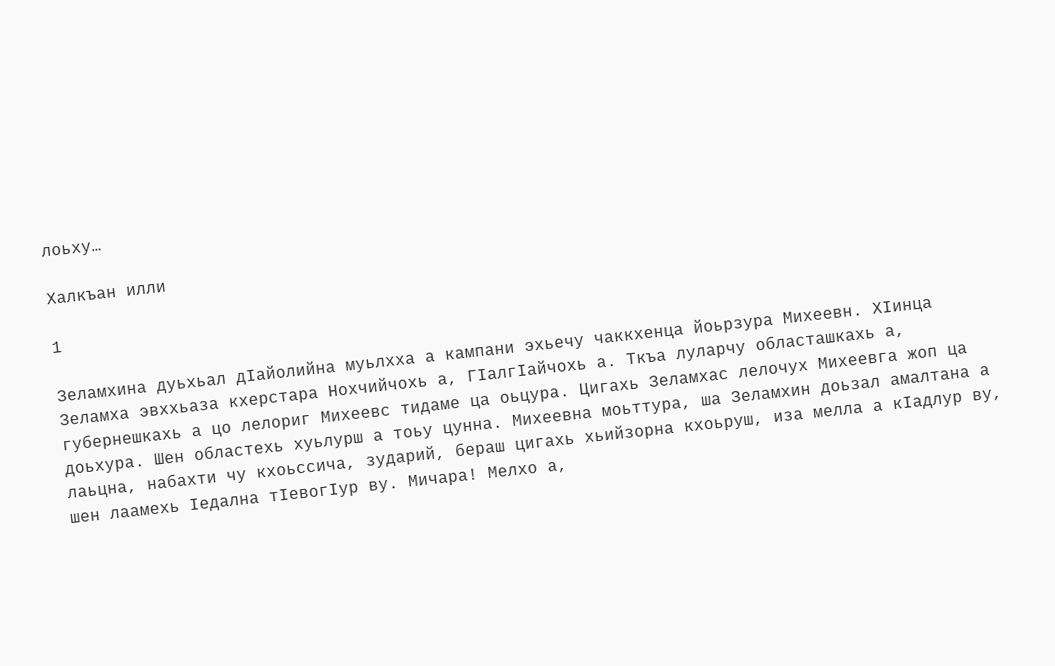лоьху…

Халкъан илли

1

Зеламхина дуьхьал дIайолийна муьлхха а кампани эхьечу чаккхенца йоьрзура Михеевн. ХIинца Зеламха эвххьаза кхерстара Нохчийчохь а, ГIaлгIaйчoхь а. Ткъа луларчу областашкахь а, губернешкахь а цо лелориг Михеевс тидаме ца оьцура. Цигахь Зеламхас лелочух Михеевга жоп ца доьхура. Шен областехь хуьлурш а тоьу цунна. Михеевна моьттура, ша Зеламхин доьзал амалтана а лаьцна, набахти чу кхоьссича, зударий, бераш цигахь хьийзорна кхоьруш, иза мелла а кIадлур ву, шен лаамехь Iедална тIевогIур ву. Мичара! Мелхо а,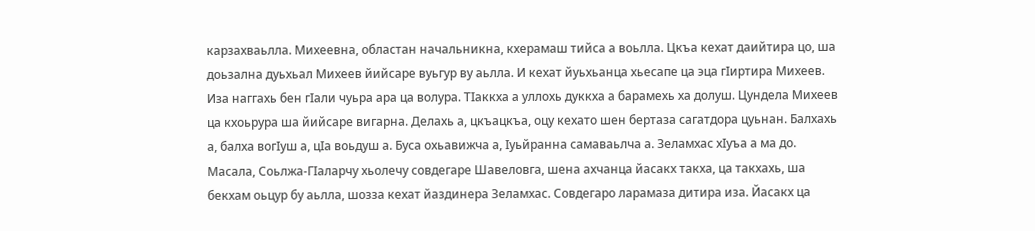карзахваьлла. Михеевна, областан начальникна, кхерамаш тийса а воьлла. Цкъа кехат даийтира цо, ша доьзална дуьхьал Михеев йийсаре вуьгур ву аьлла. И кехат йуьхьанца хьесапе ца эца гIиртира Михеев. Иза наггахь бен гIали чуьра ара ца волура. ТIаккха а уллохь дуккха а барамехь ха долуш. Цундела Михеев ца кхоьрура ша йийсаре вигарна. Делахь а, цкъацкъа, оцу кехато шен бертаза сагатдора цуьнан. Балхахь а, балха вогIуш а, цIа воьдуш а. Буса охьавижча а, Iуьйранна самаваьлча а. Зеламхас хIуъа а ма до. Масала, Соьлжа-ГIаларчу хьолечу совдегаре Шавеловга, шена ахчанца йасакх такха, ца такхахь, ша бекхам оьцур бу аьлла, шозза кехат йаздинера Зеламхас. Совдегаро ларамаза дитира иза. Йасакх ца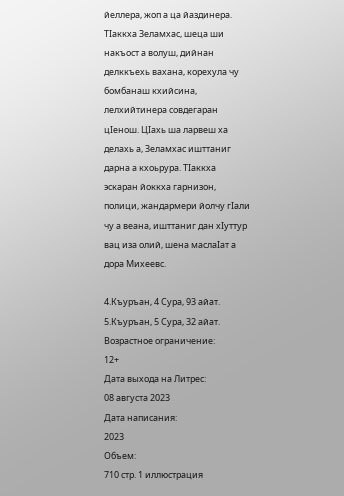йеллера, жоп а ца йаздинера. TIаккха Зеламхас, шеца ши накъост а волуш, дийнан делккъехь вахана, корехула чу бомбанаш кхийсина, лелхийтинера совдегаран цIенош. ЦIахь ша ларвеш ха делахь а, Зеламхас ишттаниг дарна а кхоьрура. ТIаккха эскаран йоккха гарнизон, полици, жандармери йолчу гIали чу а веана, ишттаниг дан хIуттур вац иза олий, шена маслаIат а дора Михеевс.

4.Къуръан, 4 Сура, 93 айат.
5.Къуръан, 5 Сура, 32 айат.
Возрастное ограничение:
12+
Дата выхода на Литрес:
08 августа 2023
Дата написания:
2023
Объем:
710 стр. 1 иллюстрация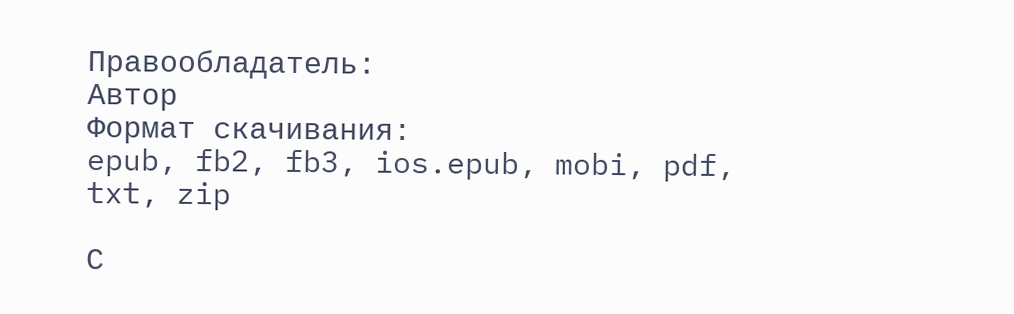Правообладатель:
Автор
Формат скачивания:
epub, fb2, fb3, ios.epub, mobi, pdf, txt, zip

С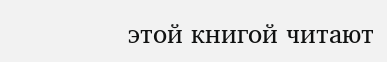этой книгой читают